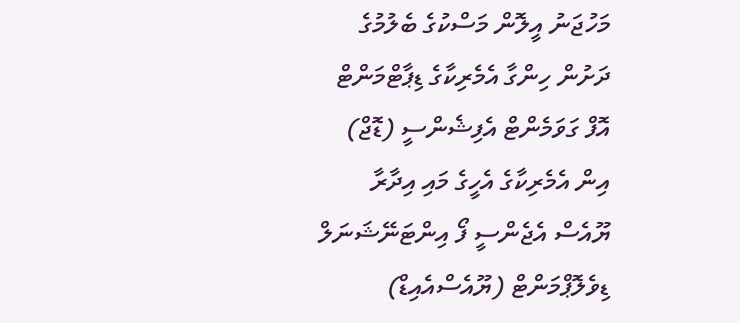މަހުޖަނު އީލޮން މަސްކުގެ ބެލުމުގެ ދަށުން ހިންގާ އެމެރިކާގެ ޑިޕާޓްމަންޓް އޮފް ގަވަމެންޓް އެފިޝެންސީ (ޑޮޖް) އިން އެމެރިކާގެ އެހީގެ މައި އިދާރާ ޔޫއެސް އެޖެންސީ ފޯ އިންޓަނޭޝަނަލް ޑިވެލޮޕްމަންޓް (ޔޫއެސްއެއިޑް)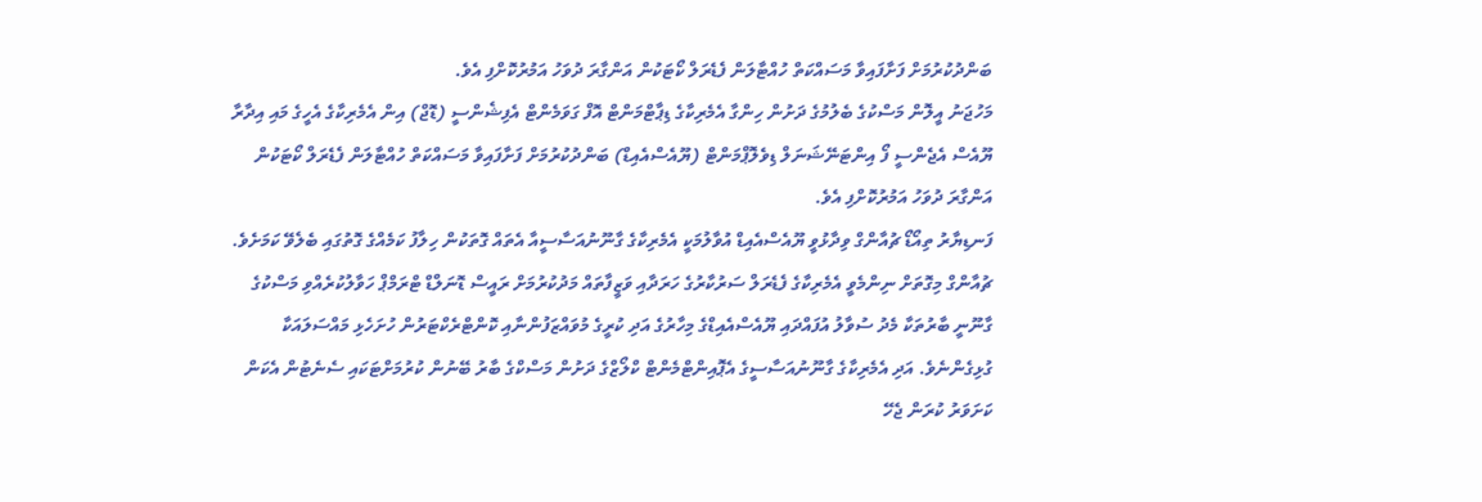ބަންދުކުރުމަށް ފަށާފައިވާ މަސައްކަތް ހުއްޓާލަން ފެޑެރަލް ކޯޓަކުން އަންގާރަ ދުވަހު އަމުރުކޮށްފި އެވެ.
މަހުޖަނު އީލޮން މަސްކުގެ ބެލުމުގެ ދަށުން ހިންގާ އެމެރިކާގެ ޑިޕާޓްމަންޓް އޮފް ގަވަމެންޓް އެފިޝެންސީ (ޑޮޖް) އިން އެމެރިކާގެ އެހީގެ މައި އިދާރާ ޔޫއެސް އެޖެންސީ ފޯ އިންޓަނޭޝަނަލް ޑިވެލޮޕްމަންޓް (ޔޫއެސްއެއިޑް) ބަންދުކުރުމަށް ފަށާފައިވާ މަސައްކަތް ހުއްޓާލަން ފެޑެރަލް ކޯޓަކުން އަންގާރަ ދުވަހު އަމުރުކޮށްފި އެވެ.
ފަނޑިޔާރު ތިއޯޑޯ ޗުއާންގް ވިދާޅުވީ ޔޫއެސްއެއިޑް އުވާލުމަކީ އެމެރިކާގެ ގާނޫނުއަސާސީއާ އެތައް ގޮތަކުން ހިލާފު ކަމެއްގެ ގޮތުގައި ބެލެވޭ ކަމަށެވެ.
ޗުއާންގް މިގޮތަށް ނިންމެވީ އެމެރިކާގެ ފެޑެރަލް ސަރުކާރުގެ ހަރަދާއި ވަޒީފާތައް މަދުކުރުމަށް ރައީސް ޑޮނަލްޑް ޓްރަމްޕް ހަވާލުކުރެއްވި މަސްކުގެ ގާނޫނީ ބާރުތަކާ މެދު ސުވާލު އުފައްދައި ޔޫއެސްއެއިޑްގެ މިހާރުގެ އަދި ކުރީގެ މުވައްޒަފުންނާއި ކޮންޓްރެކްޓަރުން ހުށަހެޅި މައްސަލައަކާ ގުޅިގެންނެވެ. އަދި އެމެރިކާގެ ގާނޫނުއަސާސީގެ އެޕޮއިންޓްމެންޓް ކްލޯޒްގެ ދަށުން މަސްކްގެ ބާރު ބޭނުން ކުރުމަށްޓަކައި ސެނެޓުން އެކަން ކަށަވަރު ކުރަން ޖެހޭ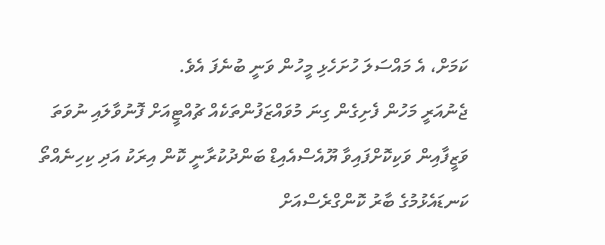ކަމަށް، އެ މައްސަލަ ހުށަހެޅި މީހުން ވަނީ ބުނެފަ އެވެ.
ޖެނުއަރީ މަހުން ފެށިގެން ގިނަ މުވައްޒަފުންތަކެއް ޗުއްޓީއަށް ފޮނުވާލައި ނުވަތަ ވަޒީފާއިން ވަކިކޮށްފައިވާ ޔޫއެސްއެއިޑް ބަންދުކުރާނީ ކޮން އިރަކު އަދި ކިހިނެއްތޯ ކަނޑައެޅުމުގެ ބާރު ކޮންގްރެސްއަށް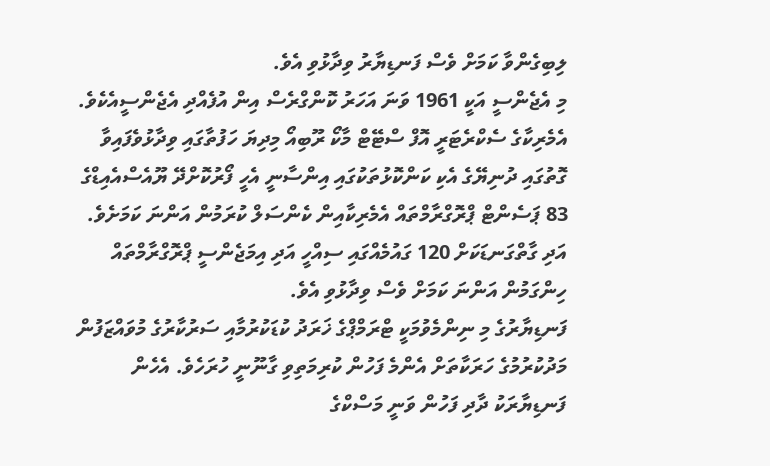ލިބިގެންވާ ކަމަށް ވެސް ފަނޑިޔާރު ވިދާޅުވި އެވެ.
މި އެޖެންސީ އަކީ 1961 ވަނަ އަހަރު ކޮންގްރެސް އިން އުފެއްދި އެޖެންސީއެކެވެ.
އެމެރިކާގެ ސެކްރެޓަރީ އޮފް ސްޓޭޓް މާކޯ ރޫބިއޯ މިދިޔަ ހަފުތާގައި ވިދާޅުވެފައިވާ ގޮތުގައި ދުނިޔޭގެ އެކި ކަންކޮޅުތަކުގައި އިންސާނީ އެހީ ފޯރުކޮށްދޭ ޔޫއެސްއެއިޑްގެ 83 ޕަސެންޓް ޕްރޮގްރާމްތައް އެމެރިކާއިން ކެންސަލް ކުރަމުން އަންނަ ކަމަށެވެ. އަދި ގާތްގަނޑަކަށް 120 ގައުމެއްގައި ސިއްހީ އަދި އިމަޖެންސީ ޕްރޮގްރާމްތައް ހިންގަމުން އަންނަ ކަމަށް ވެސް ވިދާޅުވި އެވެ.
ފަނޑިޔާރުގެ މި ނިންމެވުމަކީ ޓްރަމްޕްގެ ޚަރަދު ކުޑަކުރުމާއި ސަރުކާރުގެ މުވައްޒަފުން މަދުކުރުމުގެ ހަރަކާތަށް އެންމެ ފަހުން ކުރިމަތިވި ގާނޫނީ ހުރަހެވެ. އެހެން ފަނޑިޔާރަކު ދާދި ފަހުން ވަނީ މަސްކްގެ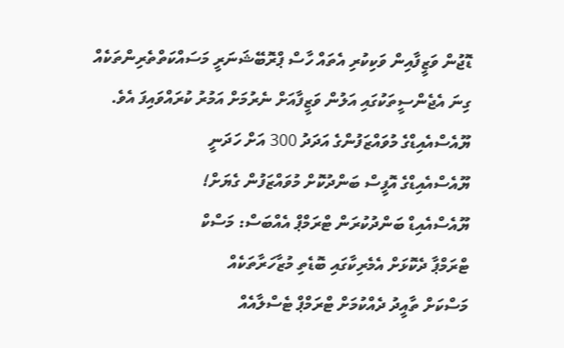ޑޮޖުން ވަޒީފާއިން ވަކިކުރި އެތައް ހާސް ޕްރޮބޭޝަނަރީ މަސައްކަތްތެރިންތަކެއް ގިނަ އެޖެންސީތަކުގައި އަލުން ވަޒީފާއަށް ނެރުމަށް އަމުރު ކުރައްވައިފަ އެވެ.
ޔޫއެސްއެއިޑްގެ މުވައްޒަފުންގެ އަދަދު 300 އަށް ހަދަނީ
ޔޫއެސްއެއިޑްގެ އޮފީސް ބަންދުކޮށް މުވައްޒަފުން ގެޔަށް!
ޔޫއެސްއެއިޑް ބަންދުކުރަން ޓްރަމްޕް އެއްބަސް: މަސްކް
ޓްރަމްޕާ ދެކޮޅަށް އެމެރިކާގައި ބޮޑެތި މުޒާހަރާތަކެއް
މަސްކަށް ތާއީދު ދެއްކުމަށް ޓްރަމްޕް ޓެސްލާއެއް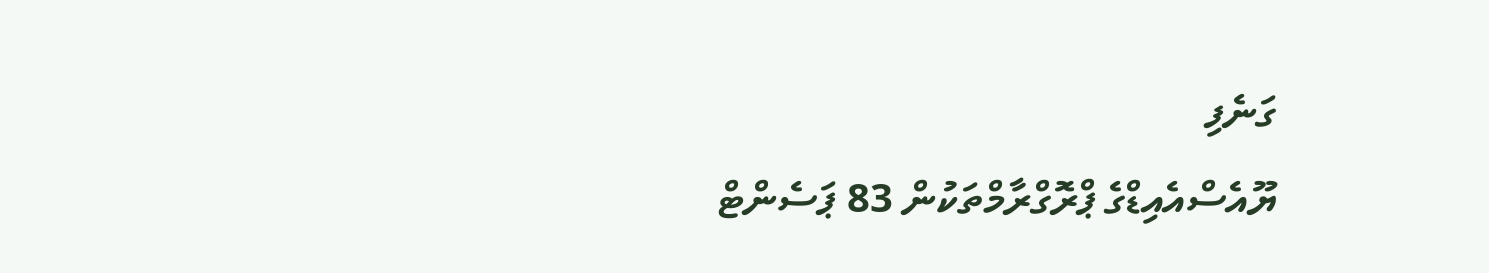ގަނެފި
ޔޫއެސްއެއިޑްގެ ޕްރޮގްރާމްތަކުން 83 ޕަސެންޓް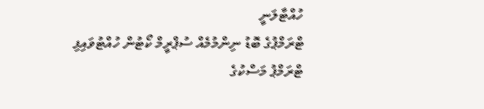ހުއްޓާލަނީ
ޓްރަމްޕުގެ ބޮޑު ނިންމުމެއް ސުޕްރީމް ކޯޓުން ހުއްޓުވައިފި
ޓްރަމްޕު މަސްކުގެ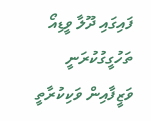ފައިގައި ދޫލާ ވީޑިއޯ ތަހުގީގުކުރަނީ
ވަޒީފާއިން ވަކިކުރާތީ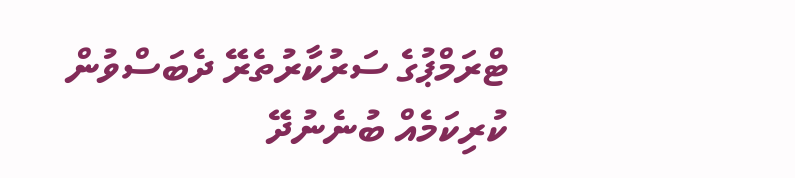ޓްރަމްޕުގެ ސަރުކާރުތެރޭ ދެބަސްވުން
ކުރިކަމެއް ބުނެނުދޭ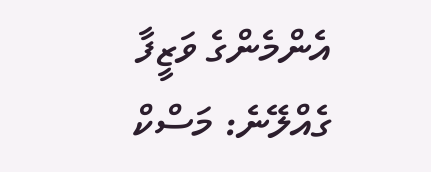އެންމެންގެ ވަޒީފާ ގެއްލޭނެ: މަސްކް